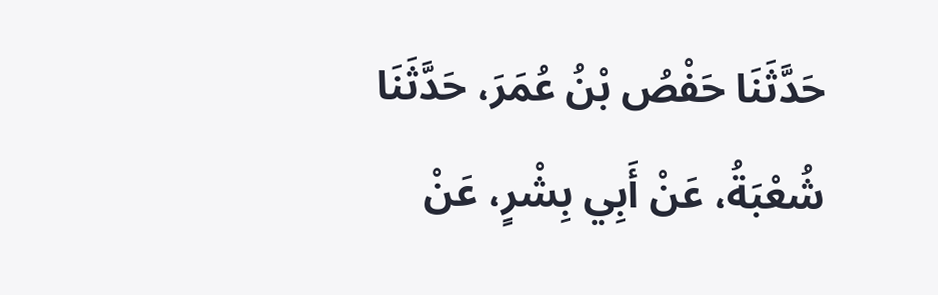حَدَّثَنَا حَفْصُ بْنُ عُمَرَ، حَدَّثَنَا شُعْبَةُ، عَنْ أَبِي بِشْرٍ، عَنْ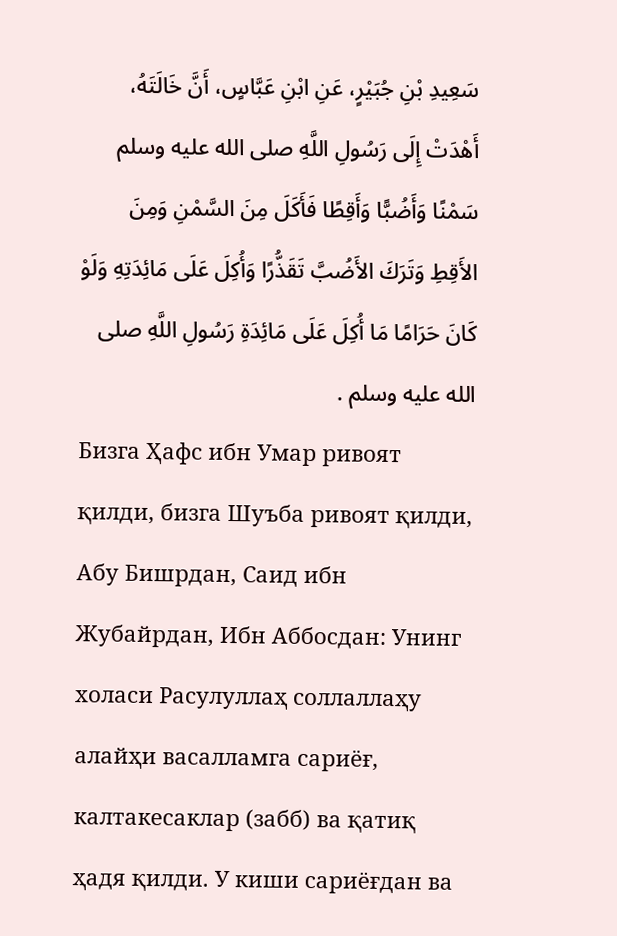سَعِيدِ بْنِ جُبَيْرٍ، عَنِ ابْنِ عَبَّاسٍ، أَنَّ خَالَتَهُ، أَهْدَتْ إِلَى رَسُولِ اللَّهِ صلى الله عليه وسلم سَمْنًا وَأَضُبًّا وَأَقِطًا فَأَكَلَ مِنَ السَّمْنِ وَمِنَ الأَقِطِ وَتَرَكَ الأَضُبَّ تَقَذُّرًا وَأُكِلَ عَلَى مَائِدَتِهِ وَلَوْ كَانَ حَرَامًا مَا أُكِلَ عَلَى مَائِدَةِ رَسُولِ اللَّهِ صلى الله عليه وسلم .
Бизга Ҳафс ибн Умар ривоят қилди, бизга Шуъба ривоят қилди, Абу Бишрдан, Саид ибн Жубайрдан, Ибн Аббосдан: Унинг холаси Расулуллаҳ соллаллаҳу алайҳи васалламга сариёғ, калтакесаклар (забб) ва қатиқ ҳадя қилди. У киши сариёғдан ва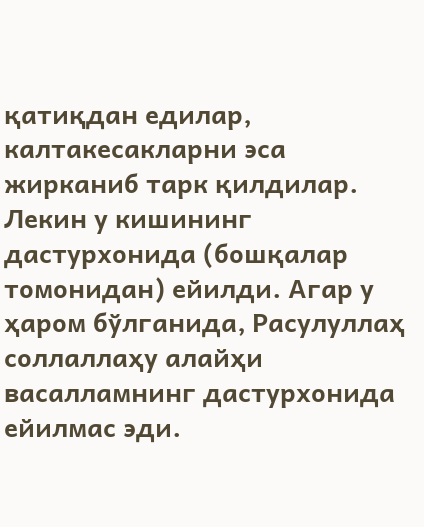қатиқдан едилар, калтакесакларни эса жирканиб тарк қилдилар. Лекин у кишининг дастурхонида (бошқалар томонидан) ейилди. Агар у ҳаром бўлганида, Расулуллаҳ соллаллаҳу алайҳи васалламнинг дастурхонида ейилмас эди.